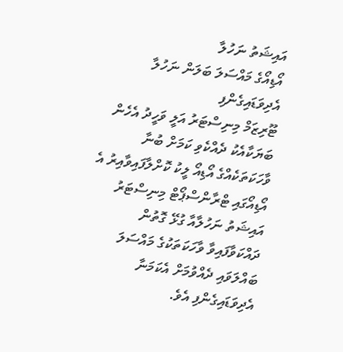އައިޝަތު ނަހުލާ
އޯޑިއޯގެ މައްސަލަ ބަލަން ނަހުލާ އެދިވަޑައިގެންފި
ޓޫރިޒަމް މިނިސްޓަރު އަލީ ވަހީދު އެހެން ބަޔަކާއެކު ދެއްކެވި ކަމަށް ބުނާ ވާހަކަތަކެއްގެ އޯޑިއޯ ލީކު ކޮށްލާފައިވާއިރު އެ އޯޑިއޯގައި ޓްރާންސްޕޯޓް މިނިސްޓަރު އައިޝަތު ނަހުލާއާ ގުޅޭ ގޮތުން ދައްކަވާފައިވާ ވާހަކަތަކުގެ މައްސަލަ ބައްލަވައި ދެއްވުމަށް އެކަމަނާ އެދިވަޑައިގެންފި އެވެ.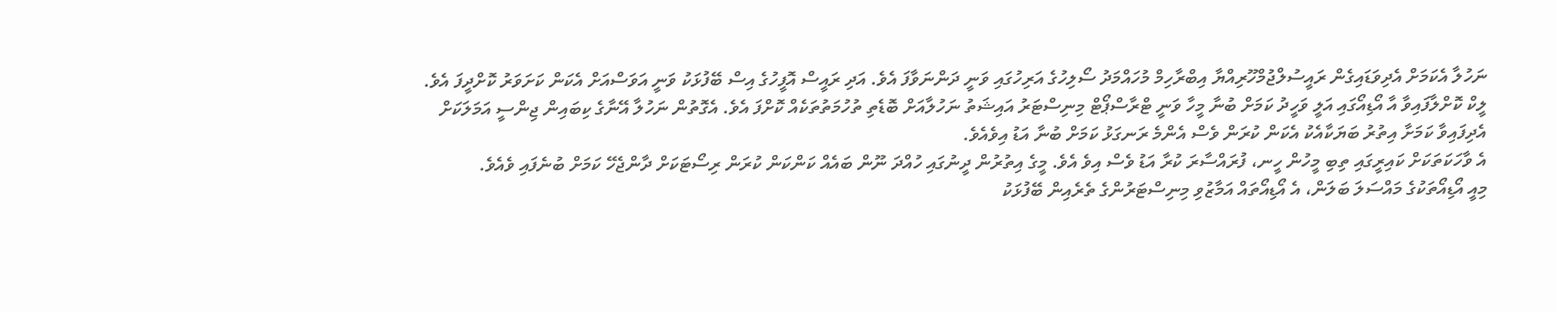ނަހުލާ އެކަމަށް އެދިވަޑައިގެން ރައީސުލްޖުމްހޫރިއްޔާ އިބްރާހިމް މުހައްމަދު ސޯލިހުގެ އަރިހުގައި ވަނީ ދަންނަވާފަ އެވެ. އަދި ރައީސް އޮފީހުގެ އިސް ބޭފުޅަކު ވަނީ އަވަސްއަށް އެކަން ކަށަވަރު ކޮށްދީފަ އެވެ.
ލީކް ކޮށްލާފައިވާ އާ އޯޑިއޯގައި އަލީ ވަހީދު ކަމަށް ބުނާ މީހާ ވަނީ ޓްރާސްޕޯޓް މިނިސްޓަރު އައިޝަތު ނަހުލާއަށް ބޮޑެތި ތުހުމަތުތަކެއް ކޮށްފަ އެވެ. އެގޮތުން ނަހުލާ އޭނާގެ ކިބައިން ޖިންސީ އަމަލަކަށް އެދިފައިވާ ކަމަށާ އިތުރު ބަޔަކާއެކު އެކަން ކުރަން ވެސް އެންމެ ރަނގަޅު ކަމަށް ބުނާ އަޑު އިވެއެވެ.
އެ ވާހަކަތަކަށް ކައިރީގައި ތިބި މީހުން ހީނ، ފުރައްސާރަ ކުރާ އަޑު ވެސް އިވެ އެވެ. މީގެ އިތުރުން ދީނުގައި ހުއްދަ ނޫން ބައެއް ކަންކަން ކުރަން ރިސޯޓަކަށް ދާންޖެހޭ ކަމަށް ބުނެފައި ވެއެވެ.
މިއީ އޯޑިއޯތަކުގެ މައްސަލަ ބަލަން، އެ އޯޑިއޯތައް އަމާޒުވި މިނިސްޓަރުންގެ ތެރެއިން ބޭފުޅަކު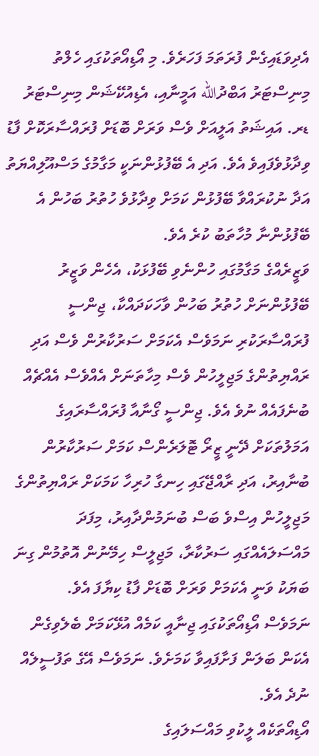އެދިވަޑައިގެން ފުރަތަމަ ފަހަރެވެ. މި އޯޑިއޯތަކުގައި ހެލްތު މިނިސްޓަރު އަބްދުالله އަމީނާއި، އެޑިއުކޭޝަން މިނިސްޓަރު ޑރ. އައިޝަތު އަލީއަށް ވެސް ވަރަށް ބޮޑަށް ފުރައްސާރަކޮށް ފާޑު ވިދާޅުވެފައިވެ އެވެ. އަދި އެ ބޭފުޅުންނަކީ މަގާމުގެ މަސްއޫލިއްޔަތު އަދާ ނުކުރައްވާ ބޭފުޅުން ކަމަށް ވިދާޅުވެ ހުތުރު ބަހުން އެ ބޭފުޅުންނާ މުހާތަބު ކުރެ އެވެ.
ވަޒީރެއްގެ މަގާމުގައި ހުންނެވި ބޭފުޅަކު، އެހެން ވަޒީރު ބޭފުޅުންނަށް ހުތުރު ބަހުން ވާހަކަދައްކާ، ޖިންސީ ފުރައްސާރަކުރި ނަމަވެސް އެކަމަށް ސަރުކާރުން ވެސް އަދި ރައްޔިތުންގެ މަޖިލީހުން ވެސް މިހާތަނަށް އެއްވެސް އެއްޗެއް ބުނެފައެއް ނުވެ އެވެ. ޖިންސީ ގޯނާއާ ފުރައްސާރައިގެ އަމަލުތަކަށް ދޭނީ ޒީރޯ ޓޮލަރެންސް ކަމަށް ސަރުކާރުން ބުނާއިރު، އަދި ރާއްޖޭގައި ހިނގާ ހުރިހާ ކަމަކަށް ރައްޔިތުންގެ މަޖިލީހުން އިސްވެ ބަސް ބުނަމުންދާއިރު، މިފަދަ މައްސަލައެއްގައި ސަރުކާރާ، މަޖިލީސް ހިމޭނުން އޮތުމުން ގިނަ ބަޔަކު ވަނީ އެކަމަށް ވަރަށް ބޮޑަށް ފާޑު ކިޔާފަ އެވެ.
ނަމަވެސް އޯޑިއޯތަކުގައި ޖިނާއީ ކަމެއް އުޅޭކަމަށް ބެލެވިގެން އެކަން ބަލަން ފަށާފައިވާ ކަމަށެވެ. ނަމަވެސް އޭގެ ތަފުސީލެއް ނުދެ އެވެ.
އޯޑިއޯތަކެއް ލީކުވި މައްސަލައިގެ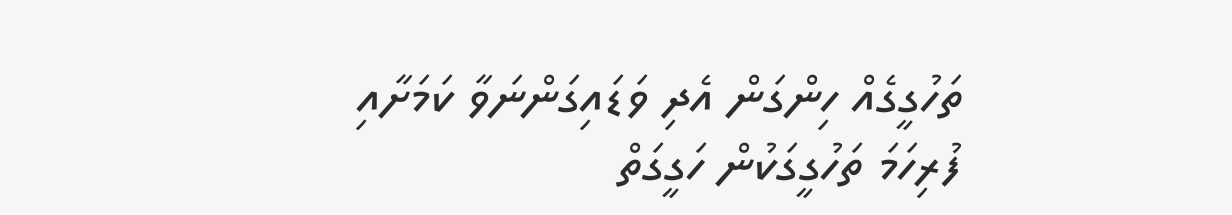ތަހުގީގެއް ހިންގަން އެދި ވަޑައިގަންނަވާ ކަމަށާއި ފުރިހަމަ ތަހުގީގަކުން ހަގީގަތް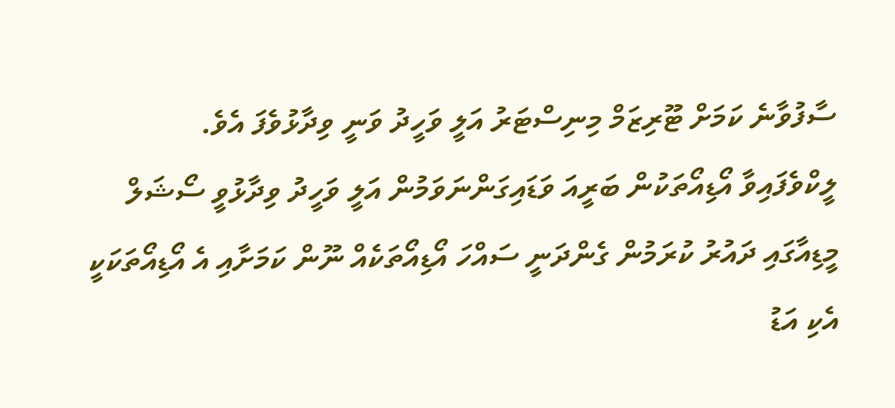ސާފުވާނެ ކަމަށް ޓޫރިޒަމް މިނިސްޓަރު އަލީ ވަހީދު ވަނީ ވިދާޅުވެފަ އެވެ.
ލީކްވެފައިވާ އޯޑިއޯތަކުން ބަރީއަ ވަޑައިގަންނަވަމުން އަލީ ވަހީދު ވިދާޅުވީ ސޯޝަލް މީޑިއާގައި ދައުރު ކުރަމުން ގެންދަނީ ސައްހަ އޯޑިއޯތަކެއް ނޫން ކަމަށާއި އެ އޯޑިއޯތަކަކީ އެކި އަޑު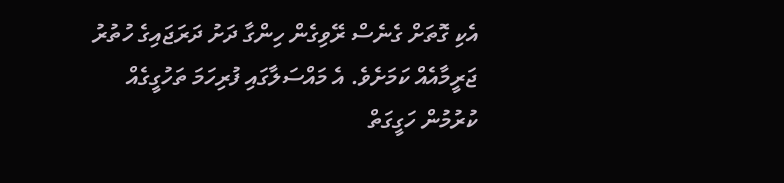އެކި ގޮތަށް ގެނެސް ރޭވިގެން ހިންގާ ދަށު ދަރަޖައިގެ ހުތުރު ޖަރީމާއެއް ކަމަށެވެ. އެ މައްސަލާގައި ފުރިހަމަ ތަހުގީގެއް ކުރުމުން ހަގީގަތް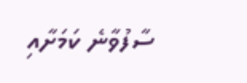ސާފުވާނެ ކަމަށާއި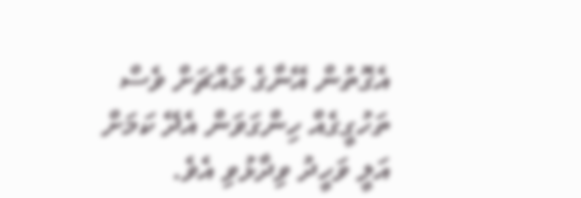އެގޮތުން އޭނާގެ މައްޗަށް ވެސް ތަހުގީގެއް ހިންގަވަން އެދޭ ކަމަށް އަލީ ވަހީދު ވިދާޅުވި އެވެ.